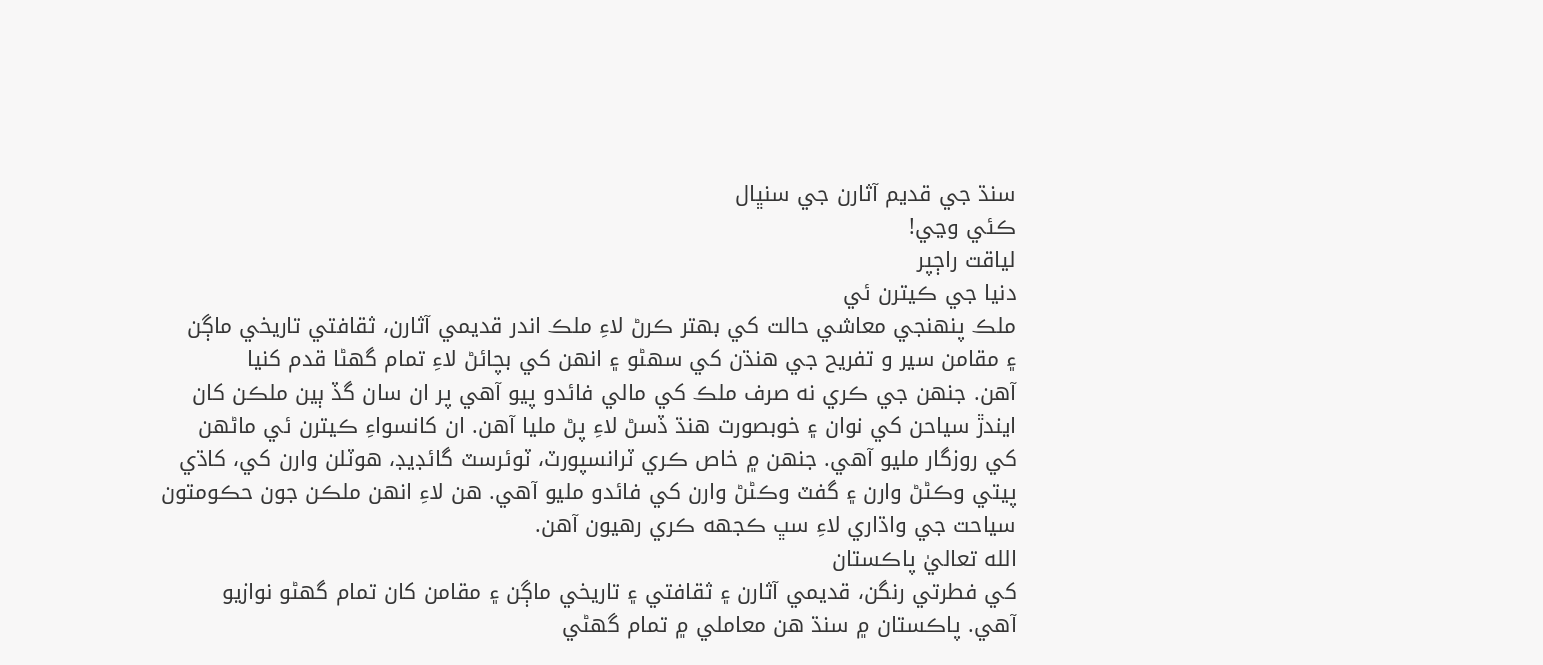سنڌ جي قديم آثارن جي سنڀال
ڪئي وڃي!
لياقت راڄپر
دنيا جي ڪيترن ئي
ملڪ پنهنجي معاشي حالت کي بهتر ڪرڻ لاءِ ملڪ اندر قديمي آثارن، ثقافتي تاريخي ماڳن
۽ مقامن سير و تفريح جي هنڌن کي سهڻو ۽ انهن کي بچائڻ لاءِ تمام گهڻا قدم کنيا
آهن. جنهن جي ڪري نه صرف ملڪ کي مالي فائدو پيو آهي پر ان سان گڏ ٻين ملڪن کان
ايندڙ سياحن کي نوان ۽ خوبصورت هنڌ ڏسڻ لاءِ پڻ مليا آهن. ان کانسواءِ ڪيترن ئي ماڻهن
کي روزگار مليو آهي. جنهن ۾ خاص ڪري ٽرانسپورٽ، ٽوئرسٽ گائڊيڊ، هوٽلن وارن کي، کاڌي
پيتي وڪڻڻ وارن ۽ گفٽ وڪڻڻ وارن کي فائدو مليو آهي. هن لاءِ انهن ملڪن جون حڪومتون
سياحت جي واڌاري لاءِ سڀ ڪجهه ڪري رهيون آهن.
الله تعاليٰ پاڪستان
کي فطرتي رنگن، قديمي آثارن ۽ ثقافتي ۽ تاريخي ماڳن ۽ مقامن کان تمام گهڻو نوازيو
آهي. پاڪستان ۾ سنڌ هن معاملي ۾ تمام گهڻي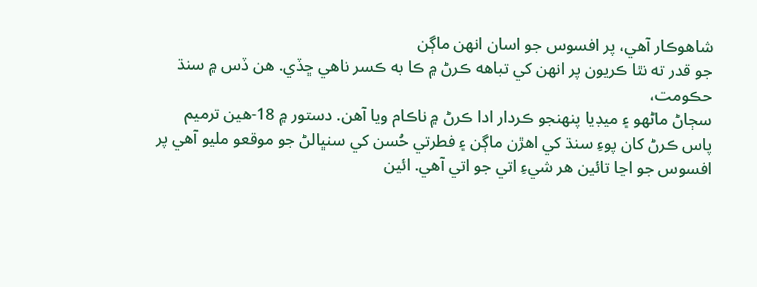شاهوڪار آهي، پر افسوس جو اسان انهن ماڳن
جو قدر ته نٿا ڪريون پر انهن کي تباهه ڪرڻ ۾ ڪا به ڪسر ناهي ڇڏي. هن ڏس ۾ سنڌ حڪومت،
سڄاڻ ماڻهو ۽ ميڊيا پنهنجو ڪردار ادا ڪرڻ ۾ ناڪام ويا آهن. دستور ۾ 18-هين ترميم
پاس ڪرڻ کان پوءِ سنڌ کي اهڙن ماڳن ۽ فطرتي حُسن کي سنڀالڻ جو موقعو مليو آهي پر
افسوس جو اڃا تائين هر شيءِ اتي جو اتي آهي. ائين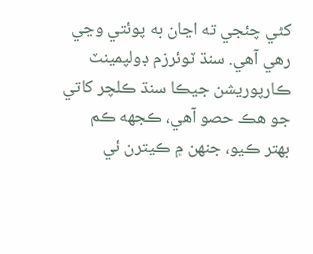کڻي چئجي ته اڃان به پوئتي وڃي
رهي آهي. سنڌ ٽوئرزم ڊولپمينٽ ڪارپوريشن جيڪا سنڌ ڪلچر کاتي جو هڪ حصو آهي، ڪجهه ڪم
بهتر ڪيو، جنهن ۾ ڪيترن ئي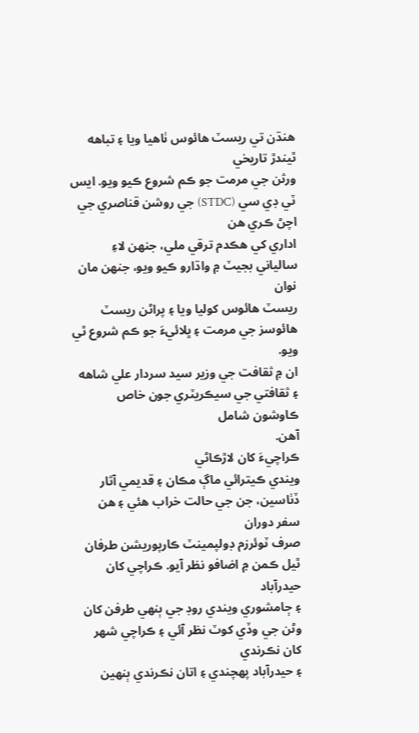هنڌن تي ريسٽ هائوس ٺاهيا ويا ۽ تباهه ٿيندڙ تاريخي
ورثن جي مرمت جو ڪم شروع ڪيو ويو. ايس ٽي ڊي سي (STDC) جي روشن قناصري جي اچڻ ڪري هن
اداري کي هڪدم ترقي ملي، جنهن لاءِ سالياني بجيٽ ۾ واڌارو ڪيو ويو، جنهن مان نوان
ريسٽ هائوس کوليا ويا ۽ پراڻن ريسٽ هائوسز جي مرمت ۽ ڀلائيءَ جو ڪم شروع ٿي ويو.
ان ۾ ثقافت جي وزير سيد سردار علي شاهه ۽ ثقافتي جي سيڪريٽري جون خاص ڪاوشون شامل
آهن.
ڪراچيءَ کان لاڙڪاڻي
ويندي ڪيترائي ماڳ مڪان ۽ قديمي آثار ڏٺاسين، جن جي حالت خراب هئي ۽ هن سفر دوران
صرف ٽوئرزم ڊولپمينٽ ڪارپوريشن طرفان ٿيل ڪمن ۾ اضافو نظر آيو. ڪراچي کان حيدرآباد
۽ ڄامشوري ويندي روڊ جي ٻنهي طرفن کان وڻن جي وڏي کوٽ نظر آئي ۽ ڪراچي شهر کان نڪرندي
۽ حيدرآباد پهچندي ۽ اتان نڪرندي ٻنهين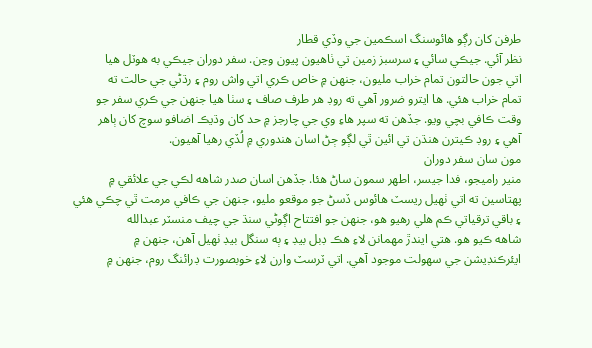طرفن کان رڳو هائوسنگ اسڪمين جي وڏي قطار
نظر آئي. جيڪي سائي ۽ سرسبز زمين تي ٺاهيون پيون وڃن. سفر دوران جيڪي به هوٽل هيا
اتي جون حالتون تمام خراب مليون، جنهن ۾ خاص ڪري اتي واش روم ۽ رڌڻي جي حالت ته
تمام خراب هئي. ها ايترو ضرور آهي ته روڊ هر طرف صاف ۽ سٺا هيا جنهن جي ڪري سفر جو
وقت ڪافي بچي ويو. جڏهن ته سپر هاءِ وي جي چارجز ۾ حد کان وڌيڪ اضافو سوچ کان ٻاهر
آهي ۽ روڊ ڪيترن هنڌن تي ائين ٿي لڳو ڄڻ اسان هندوري ۾ لُڏي رهيا آهيون.
مون سان سفر دوران
منير راميجو، فدا جيسر، اطهر سمون ساڻ هئا. جڏهن اسان صدر شاهه لڪي جي علائقي ۾
پهتاسين ته اتي ٺهيل ريسٽ هائوس ڏسڻ جو موقعو مليو، جنهن جي ڪافي مرمت ٿي چڪي هئي
۽ باقي ترقياتي ڪم هلي رهيو هو، جنهن جو افتتاح اڳوڻي سنڌ جي چيف منسٽر عبدالله
شاهه ڪيو هو. هتي ايندڙ مهمانن لاءِ هڪ ڊبل بيڊ ۽ ٻه سنگل بيڊ ٺهيل آهن، جنهن ۾
ايئرڪنڊيشن جي سهولت موجود آهي. اتي ٽرسٽ وارن لاءِ خوبصورت ڊرائنگ روم، جنهن ۾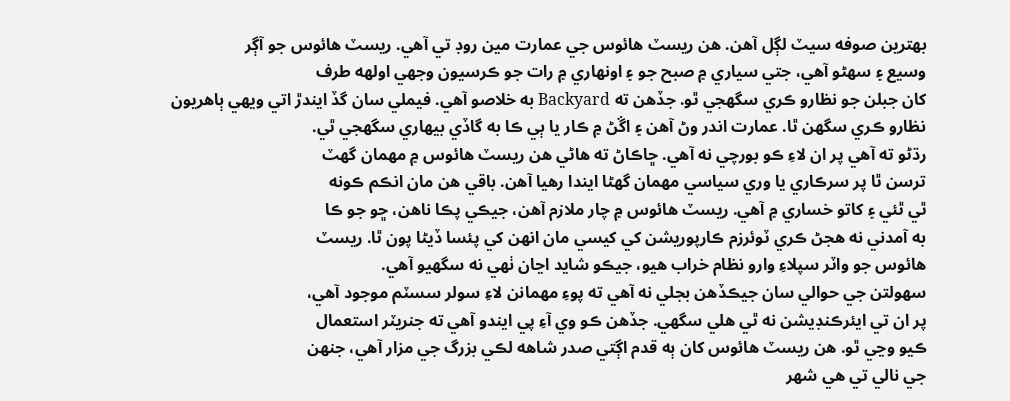بهترين صوفه سيٽ لڳل آهن. هن ريسٽ هائوس جي عمارت مين روڊ تي آهي. ريسٽ هائوس جو آڳر
وسيع ۽ سهڻو آهي، جتي سياري ۾ صبح جو ۽ اونهاري ۾ رات جو ڪرسيون وجهي اولهه طرف
کان جبلن جو نظارو ڪري سگهجي ٿو. جڏهن ته Backyard به خلاصو آهي. فيملي سان گڏ ايندڙ اتي ويهي ٻاهريون
نظارو ڪري سگهن ٿا. عمارت اندر وڻ آهن ۽ اڱڻ ۾ ڪار يا ٻي ڪا به گاڏي بيهاري سگهجي ٿي.
رڌڻو ته آهي پر ان لاءِ ڪو بورچي نه آهي. ڇاڪاڻ ته هاڻي هن ريسٽ هائوس ۾ مهمان گهٽ
ترسن ٿا پر سرڪاري يا وري سياسي مهمان گهڻا ايندا رهيا آهن. باقي هن مان انڪم ڪونه
ٿي ٿئي ۽ کاتو خساري ۾ آهي. ريسٽ هائوس ۾ چار ملازم آهن، جيڪي پڪا ناهن، ڇو جو ڪا
به آمدني نه هجڻ ڪري ٽوئرزم ڪارپوريشن کي کيسي مان انهن کي پئسا ڏيڻا پون ٿا. ريسٽ
هائوس جو واٽر سپلاءِ وارو نظام خراب هيو، جيڪو شايد اڃان ٺهي نه سگهيو آهي.
سهولتن جي حوالي سان جيڪڏهن بجلي نه آهي ته پوءِ مهمانن لاءِ سولر سسٽم موجود آهي،
پر ان تي ايئرڪنڊيشن نه ٿي هلي سگهي. جڏهن ڪو وي آءِ پي ايندو آهي ته جنريٽر استعمال
ڪيو وڃي ٿو. هن ريسٽ هائوس کان ٻه قدم اڳتي صدر شاهه لڪي بزرگ جي مزار آهي، جنهن
جي نالي تي هي شهر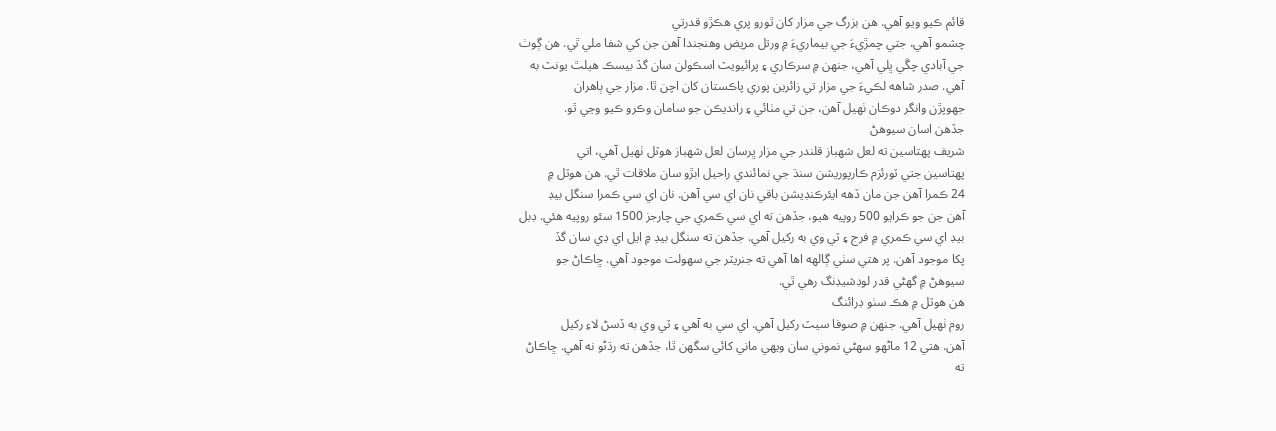قائم ڪيو ويو آهي. هن بزرگ جي مزار کان ٿورو پري هڪڙو قدرتي
چشمو آهي، جتي چمڙيءَ جي بيماريءَ ۾ ورتل مريض وهنجندا آهن جن کي شفا ملي ٿي. هن ڳوٺ
جي آبادي چڱي ڀلي آهي، جنهن ۾ سرڪاري ۽ پرائيويٽ اسڪولن سان گڏ بيسڪ هيلٿ يونٽ به
آهي. صدر شاهه لڪيءَ جي مزار تي زائرين پوري پاڪستان کان اچن ٿا. مزار جي ٻاهران
جهوپڙن وانگر دوڪان ٺهيل آهن، جن تي مٺائي ۽ رانديڪن جو سامان وڪرو ڪيو وڃي ٿو.
جڏهن اسان سيوهڻ
شريف پهتاسين ته لعل شهباز قلندر جي مزار ڀرسان لعل شهباز هوٽل ٺهيل آهي، اتي
پهتاسين جتي ٽورئزم ڪارپوريشن سنڌ جي نمائندي راحيل ابڙو سان ملاقات ٿي. هن هوٽل ۾
24 ڪمرا آهن جن مان ڏهه ايئرڪنڊيشن باقي نان اي سي آهن. نان اي سي ڪمرا سنگل بيڊ
آهن جن جو ڪرايو 500 روپيه هيو، جڏهن ته اي سي ڪمري جي چارجز 1500 سئو روپيه هئي. ڊبل
بيڊ اي سي ڪمري ۾ فرج ۽ ٽي وي به رکيل آهي. جڏهن ته سنگل بيڊ ۾ ايل اي ڊي سان گڏ
پکا موجود آهن. پر هتي سٺي ڳالهه اها آهي ته جنريٽر جي سهولت موجود آهي. ڇاڪاڻ جو
سيوهڻ ۾ گهڻي قدر لوڊشيڊنگ رهي ٿي.
هن هوٽل ۾ هڪ سٺو ڊرائنگ
روم ٺهيل آهي. جنهن ۾ صوفا سيٽ رکيل آهي. اي سي به آهي ۽ ٽي وي به ڏسڻ لاءِ رکيل
آهن. هتي 12 ماڻهو سهڻي نموني سان ويهي ماني کائي سگهن ٿا، جڏهن ته رڌڻو نه آهي. ڇاڪاڻ
ته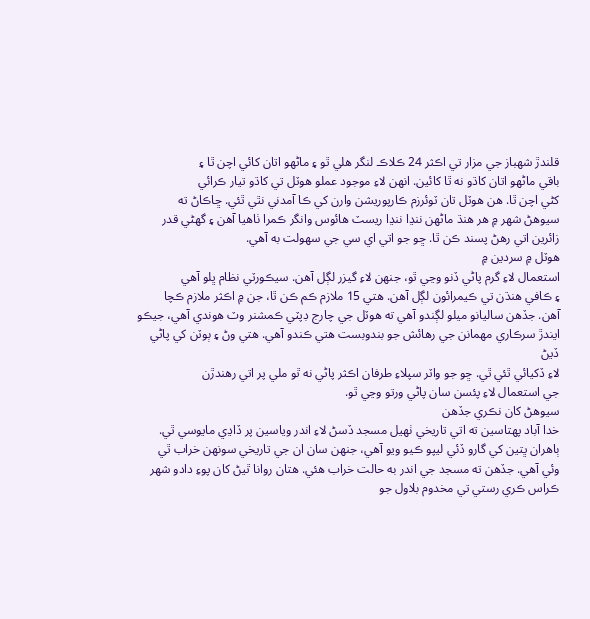قلندڙ شهباز جي مزار تي اڪثر 24 ڪلاڪ لنگر هلي ٿو ۽ ماڻهو اتان کائي اچن ٿا ۽
باقي ماڻهو اتان کاڌو نه ٿا کائين. انهن لاءِ موجود عملو هوٽل تي کاڌو تيار ڪرائي
کڻي اچن ٿا. هن هوٽل تان ٽوئرزم ڪارپوريشن وارن کي ڪا آمدني نٿي ٿئي. ڇاڪاڻ ته
سيوهڻ شهر ۾ هر هنڌ ماڻهن ننڍا ننڍا ريسٽ هائوس وانگر ڪمرا ٺاهيا آهن ۽ گهڻي قدر
زائرين اتي رهڻ پسند ڪن ٿا. ڇو جو اتي اي سي جي سهولت به آهي.
هوٽل ۾ سردين ۾
استعمال لاءِ گرم پاڻي ڏنو وڃي ٿو، جنهن لاءِ گيزر لڳل آهن. سيڪورٽي نظام ڀلو آهي
۽ ڪافي هنڌن تي ڪيمرائون لڳل آهن. هتي 15 ملازم ڪم ڪن ٿا، جن ۾ اڪثر ملازم ڪچا
آهن. جڏهن ساليانو ميلو لڳندو آهي ته هوٽل جي چارج ڊپٽي ڪمشنر وٽ هوندي آهي، جيڪو
ايندڙ سرڪاري مهمانن جي رهائش جو بندوبست هتي ڪندو آهي. هتي وڻ ۽ ٻوٽن کي پاڻي ڏيڻ
لاءِ ڏکيائي ٿئي ٿي. ڇو جو واٽر سپلاءِ طرفان اڪثر پاڻي نه ٿو ملي پر اتي رهندڙن
جي استعمال لاءِ پئسن سان پاڻي ورتو وڃي ٿو.
سيوهڻ کان نڪري جڏهن
خدا آباد پهتاسين ته اتي تاريخي ٺهيل مسجد ڏسڻ لاءِ اندر وياسين پر ڏاڍي مايوسي ٿي.
ٻاهران ڀتين کي گارو ڏئي ليپو ڪيو ويو آهي، جنهن سان ان جي تاريخي سونهن خراب ٿي
وئي آهي. جڏهن ته مسجد جي اندر به حالت خراب هئي. هتان روانا ٿيڻ کان پوءِ دادو شهر
ڪراس ڪري رستي تي مخدوم بلاول جو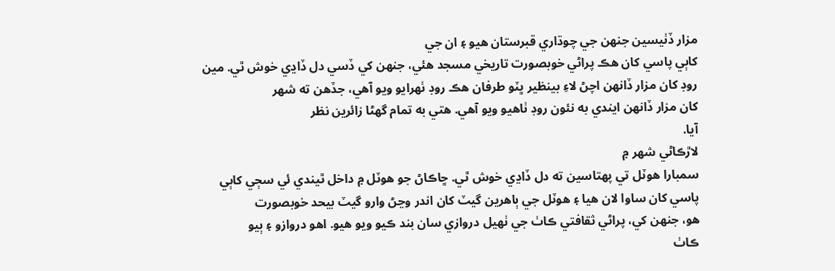مزار ڏٺيسين جنهن جي چوڌاري قبرستان هيو ۽ ان جي
کاٻي پاسي کان هڪ پراڻي خوبصورت تاريخي مسجد هئي، جنهن کي ڏسي دل ڏاڍي خوش ٿي. مين
روڊ کان مزار ڏانهن اچڻ لاءِ بينظير ڀٽو طرفان هڪ روڊ ٺهرايو ويو آهي، جڏهن ته شهر
کان مزار ڏانهن ايندي به نئون روڊ ٺاهيو ويو آهي. هتي به تمام گهڻا زائرين نظر
آيا.
لاڙڪاڻي شهر ۾
سمبارا هوٽل تي پهتاسين ته دل ڏاڍي خوش ٿي. ڇاڪاڻ جو هوٽل ۾ داخل ٿيندي ئي سڄي کاٻي
پاسي کان ساوا لان هيا ۽ هوٽل جي ٻاهرين گيٽ کان اندر وڃڻ وارو گيٽ بيحد خوبصورت
هو، جنهن کي، پراڻي ثقافتي ڪاٺ جي ٺهيل دروازي سان بند ڪيو ويو هيو. اهو دروازو ۽ ٻيو
ڪاٺ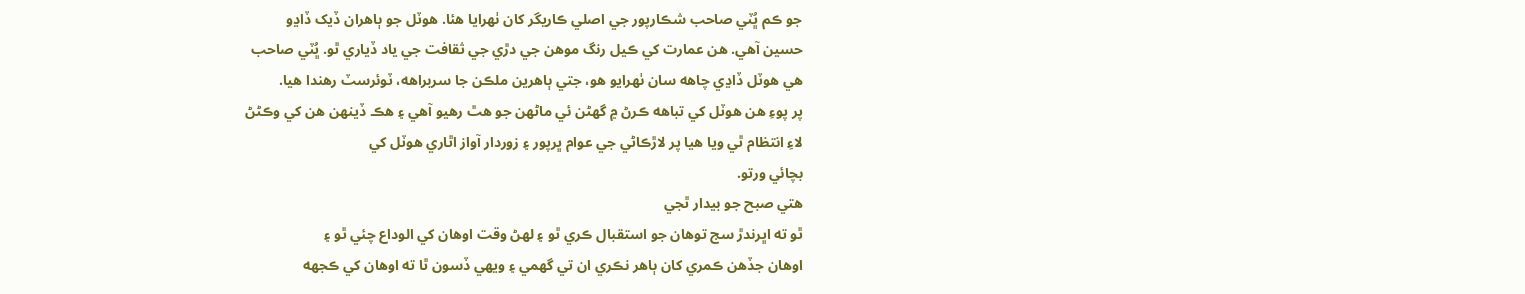جو ڪم ڀُٽي صاحب شڪارپور جي اصلي ڪاريگر کان ٺهرايا هئا. هوٽل جو ٻاهران ڏيک ڏاڍو
حسين آهي. هن عمارت کي ڪيل رنگ موهن جي دڙي جي ثقافت جي ياد ڏياري ٿو. ڀُٽي صاحب
هي هوٽل ڏاڍي چاهه سان ٺهرايو هو، جتي ٻاهرين ملڪن جا سربراهه، ٽوئرسٽ رهندا هيا.
پر پوءِ هن هوٽل کي تباهه ڪرڻ ۾ گهڻن ئي ماڻهن جو هٿ رهيو آهي ۽ هڪ ڏينهن هن کي وڪڻڻ
لاءِ انتظام ٿي ويا هيا پر لاڙڪاڻي جي عوام ڀرپور ۽ زوردار آواز اٿاري هوٽل کي
بچائي ورتو.
هتي صبح جو بيدار ٿجي
ٿو ته اڀرندڙ سج توهان جو استقبال ڪري ٿو ۽ لهڻ وقت اوهان کي الوداع چئي ٿو ۽
اوهان جڏهن ڪمري کان ٻاهر نڪري ان تي گهمي ۽ ويهي ڏسون ٿا ته اوهان کي ڪجهه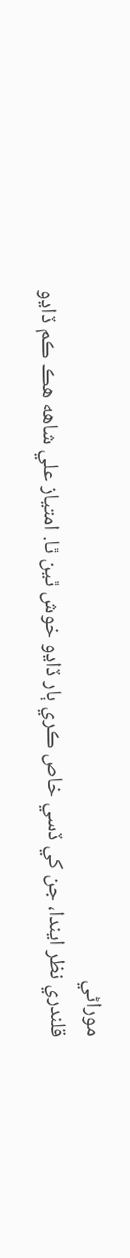موراڻي
قلندري نظر ايندا، جن کي ڏسي خاص ڪري ٻار ڏاڍو خوش ٿين ٿا. امتياز علي شاهه هڪ ڪم ڏاڍو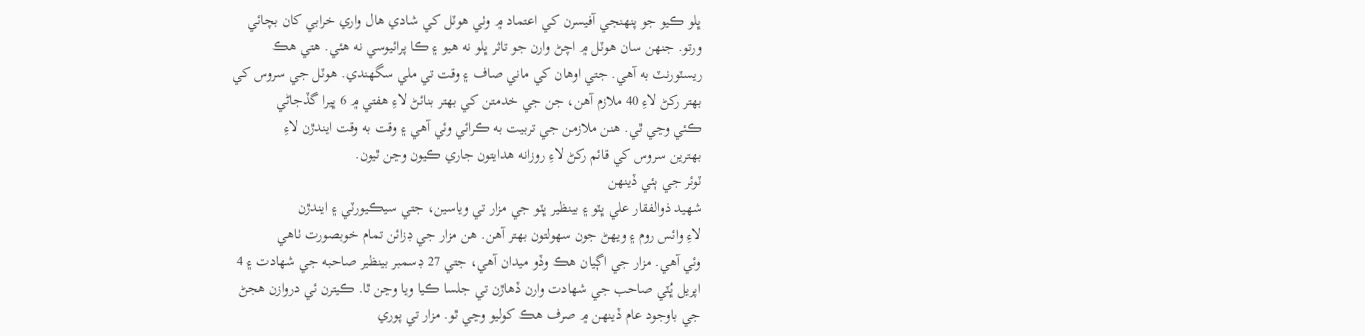ڀلو ڪيو جو پنهنجي آفيسرن کي اعتماد ۾ وٺي هوٽل کي شادي هال واري خرابي کان بچائي
ورتو. جنهن سان هوٽل ۾ اچڻ وارن جو تاثر ڀلو نه هيو ۽ ڪا پرائيوسي نه هئي. هتي هڪ
ريسٽورنٽ به آهي. جتي اوهان کي ماني صاف ۽ وقت تي ملي سگهندي. هوٽل جي سروس کي
بهتر رکڻ لاءِ 40 ملازم آهن، جن جي خدمتن کي بهتر بنائڻ لاءِ هفتي ۾ 6 ڀيرا گڏجاڻي
ڪئي وڃي ٿي. هنن ملازمن جي تربيت به ڪرائي وئي آهي ۽ وقت به وقت ايندڙن لاءِ
بهترين سروس کي قائم رکڻ لاءِ روزانه هدايتون جاري ڪيون وڃن ٿيون.
ٽوئر جي ٻئي ڏينهن
شهيد ذوالفقار علي ڀٽو ۽ بينظير ڀٽو جي مزار تي وياسين، جتي سيڪيورٽي ۽ ايندڙن
لاءِ وائس روم ۽ ويهڻ جون سهولتون بهتر آهن. هن مزار جي ڊزائن تمام خوبصورت ٺاهي
وئي آهي. مزار جي اڳيان هڪ وڏو ميدان آهي، جتي 27 ڊسمبر بينظير صاحبه جي شهادت ۽ 4
اپريل ڀُٽي صاحب جي شهادت وارن ڏهاڙن تي جلسا ڪيا ويا وڃن ٿا. ڪيترن ئي دروازن هجڻ
جي باوجود عام ڏينهن ۾ صرف هڪ کوليو وڃي ٿو. مزار تي پوري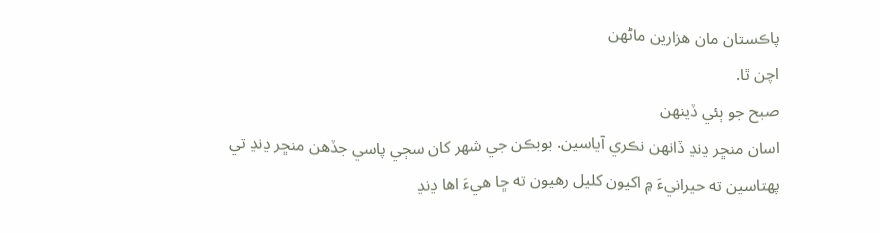پاڪستان مان هزارين ماڻهن
اچن ٿا.
صبح جو ٻئي ڏينهن
اسان منڇر ڍنڍ ڏانهن نڪري آياسين. بوبڪن جي شهر کان سڄي پاسي جڏهن منڇر ڍنڍ تي
پهتاسين ته حيرانيءَ ۾ اکيون کليل رهيون ته ڇا هيءَ اها ڍنڍ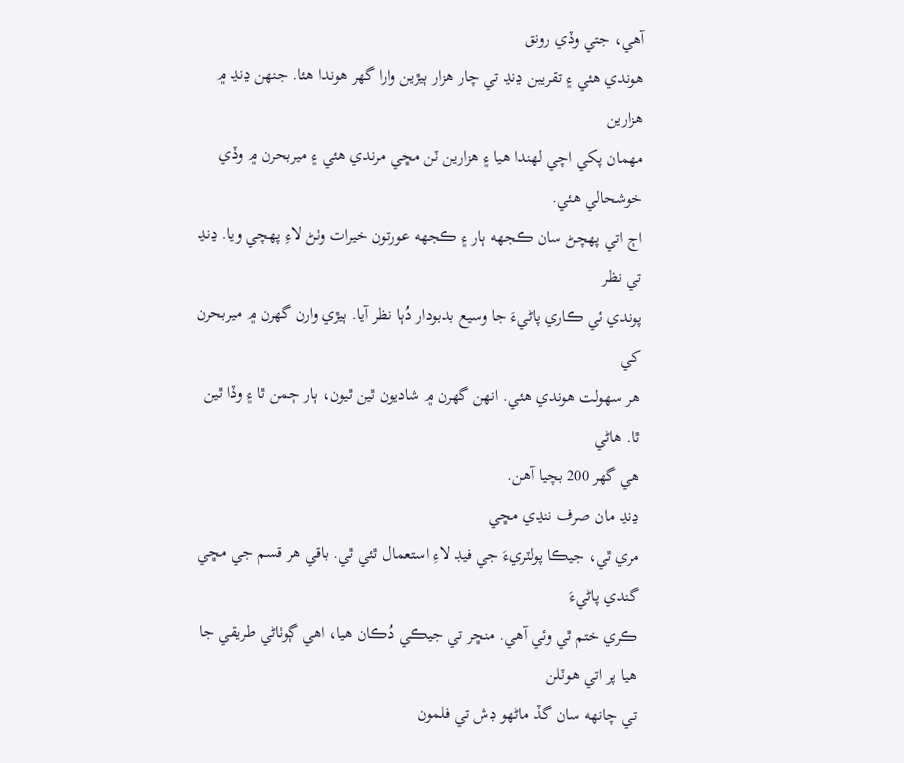آهي، جتي وڏي رونق
هوندي هئي ۽ تقريبن ڍنڍ تي چار هزار ٻيڙين وارا گهر هوندا هئا. جنهن ڍنڍ ۾ هزارين
مهمان پکي اچي لهندا هيا ۽ هزارين ٽن مڇي مرندي هئي ۽ ميربحرن ۾ وڏي خوشحالي هئي.
اڄ اتي پهچڻ سان ڪجهه ٻار ۽ ڪجهه عورتون خيرات وٺڻ لاءِ پهچي ويا. ڍنڍ تي نظر
پوندي ئي ڪاري پاڻيءَ جا وسيع بدبودار دُٻا نظر آيا. ٻيڙي وارن گهرن ۾ ميربحرن کي
هر سهولت هوندي هئي. انهن گهرن ۾ شاديون ٿين ٿيون، ٻار ڄمن ٿا ۽ وڏا ٿين ٿا. هاڻي
هي گهر 200 بچيا آهن.
ڍنڍ مان صرف ننڍي مڇي
مري ٿي، جيڪا پولٽريءَ جي فيڊ لاءِ استعمال ٿئي ٿي. باقي هر قسم جي مڇي گندي پاڻيءَ
ڪري ختم ٿي وئي آهي. منڇر تي جيڪي دُڪان هيا، اهي ڳوٺاڻي طريقي جا هيا پر اتي هوٽلن
تي چانهه سان گڏ ماڻهو ڊش تي فلمون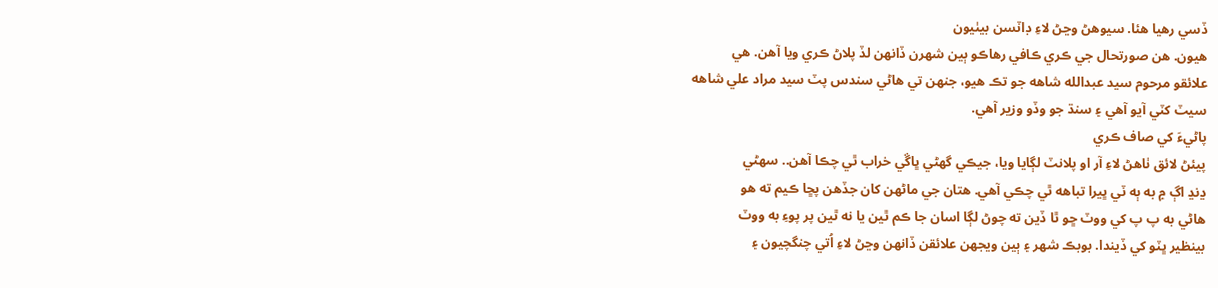ڏسي رهيا هئا. سيوهڻ وڃڻ لاءِ ڊاٽسن بيٺيون
هيون. هن صورتحال جي ڪري ڪافي رهاڪو ٻين شهرن ڏانهن لڏ پلاڻ ڪري ويا آهن. هي
علائقو مرحوم سيد عبدالله شاهه جو تڪ هيو، جنهن تي هاڻي سندس پٽ سيد مراد علي شاهه
سيٽ کٽي آيو آهي ۽ سنڌ جو وڏو وزير آهي.
پاڻيءَ کي صاف ڪري
پيئڻ لائق ٺاهڻ لاءِ آر او پلانٽ لڳايا ويا، جيڪي گهڻي ڀاڱي خراب ٿي چڪا آهن.. سهڻي
ڍنڍ اڳ ۾ به ٻه ٽي ڀيرا تباهه ٿي چڪي آهي. هتان جي ماڻهن کان جڏهن پڇا ڪيم ته هو
هاڻي به پ پ کي ووٽ ڇو ٿا ڏين ته چوڻ لڳا اسان جا ڪم ٿين يا نه ٿين پر پوءِ به ووٽ
بينظير ڀٽو کي ڏيندا. بوبڪ شهر ۽ ٻين ويجهن علائقن ڏانهن وڃڻ لاءِ اُتي چنگچيون ۽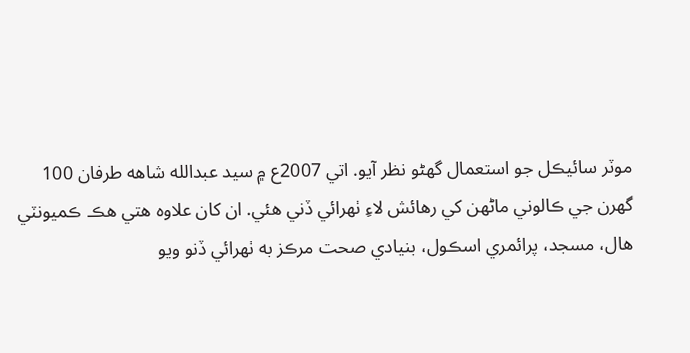موٽر سائيڪل جو استعمال گهڻو نظر آيو. اتي 2007ع ۾ سيد عبدالله شاهه طرفان 100
گهرن جي ڪالوني ماڻهن کي رهائش لاءِ ٺهرائي ڏني هئي. ان کان علاوه هتي هڪ ڪميونٽي
هال، مسجد، پرائمري اسڪول، بنيادي صحت مرڪز به ٺهرائي ڏنو ويو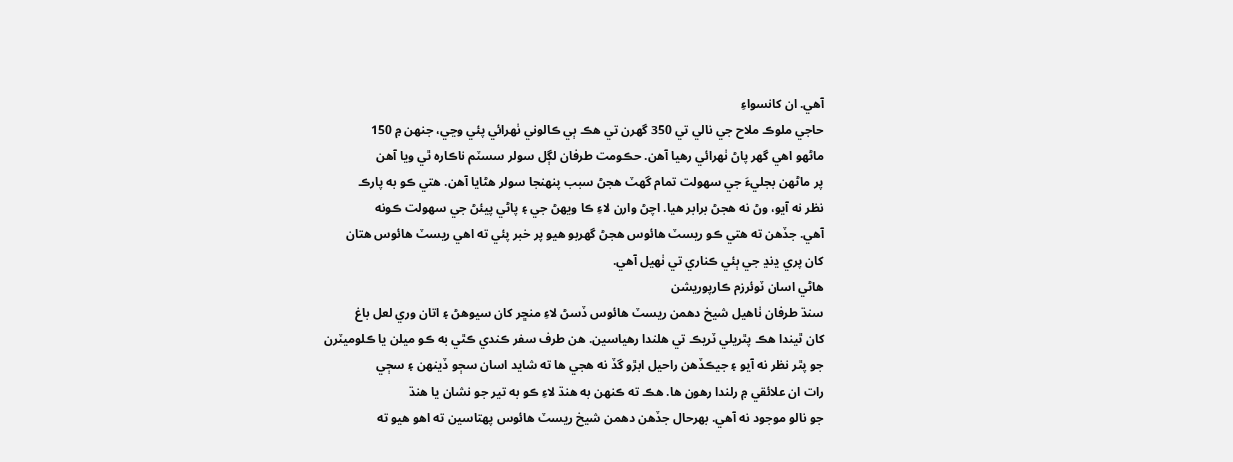آهي. ان کانسواءِ
حاجي ملوڪ ملاح جي نالي تي 350 گهرن تي هڪ ٻي ڪالوني ٺهرائي پئي وڃي، جنهن ۾ 150
ماڻهو اهي گهر پاڻ ٺهرائي رهيا آهن. حڪومت طرفان لڳل سولر سسٽم ناڪاره ٿي ويا آهن
پر ماڻهن بجليءَ جي سهولت تمام گهٽ هجڻ سبب پنهنجا سولر هڻايا آهن. هتي ڪو به پارڪ
نظر نه آيو، وڻ نه هجڻ برابر هيا. اچڻ وارن لاءِ ڪا ويهڻ جي ۽ پاڻي پيئڻ جي سهولت ڪونه
آهي. جڏهن ته هتي ڪو ريسٽ هائوس هجڻ گهربو هيو پر خبر پئي ته اهي ريسٽ هائوس هتان
کان پري ڍنڍ جي ٻئي ڪناري تي ٺهيل آهي.
هاڻي اسان ٽوئرزم ڪارپوريشن
سنڌ طرفان ٺاهيل شيخ دهمن ريسٽ هائوس ڏسڻ لاءِ منڇر کان سيوهڻ ۽ اتان وري لعل باغ
کان ٿيندا هڪ پٿريلي ٽريڪ تي هلندا رهياسين. هن طرف سفر ڪندي ڪٿي به ڪو ميلن يا ڪلوميٽرن
جو پٿر نظر نه آيو ۽ جيڪڏهن راحيل ابڙو گڏ نه هجي ها ته شايد اسان سڄو ڏينهن ۽ سڄي
رات ان علائقي ۾ رلندا رهون ها. هڪ ته ڪنهن به هنڌ لاءِ ڪو به تير جو نشان يا هنڌ
جو نالو موجود نه آهي. بهرحال جڏهن دهمن شيخ ريسٽ هائوس پهتاسين ته اهو هيو ته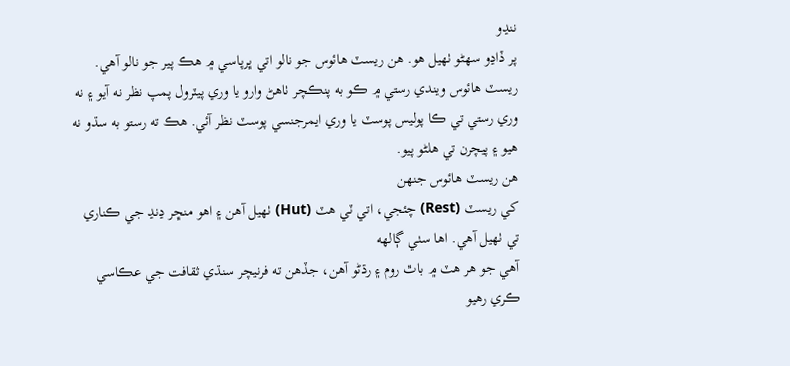ننڍو
پر ڏاڍو سهڻو ٺهيل هو. هن ريسٽ هائوس جو نالو اتي ڀرپاسي ۾ هڪ پير جو نالو آهي.
ريسٽ هائوس ويندي رستي ۾ ڪو به پنڪچر ٺاهڻ وارو يا وري پيٽرول پمپ نظر نه آيو ۽ نه
وري رستي تي ڪا پوليس پوسٽ يا وري ايمرجنسي پوسٽ نظر آئي. هڪ ته رستو به سڌو نه
هيو ۽ پيچرن تي هلڻو پيو.
هن ريسٽ هائوس جنهن
کي ريسٽ (Rest) چئجي، اتي ٽي هٽ (Hut) ٺهيل آهن ۽ اهو منڇر ڍنڍ جي ڪناري تي ٺهيل آهي. اها سٺي ڳالهه
آهي جو هر هٽ ۾ باٿ روم ۽ رڌڻو آهن، جڏهن ته فرنيچر سنڌي ثقافت جي عڪاسي ڪري رهيو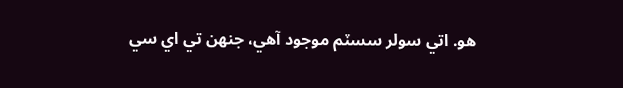هو. اتي سولر سسٽم موجود آهي، جنهن تي اي سي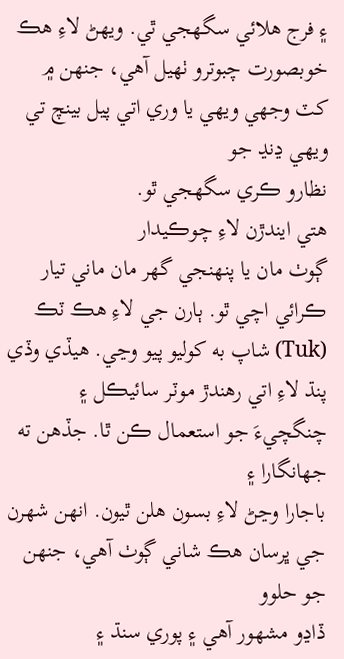۽ فرج هلائي سگهجي ٿي. ويهڻ لاءِ هڪ
خوبصورت چبوترو ٺهيل آهي، جنهن ۾ کٽ وجهي ويهي يا وري اتي پيل بينچ تي ويهي ڍنڍ جو
نظارو ڪري سگهجي ٿو.
هتي ايندڙن لاءِ چوڪيدار
ڳوٺ مان يا پنهنجي گهر مان ماني تيار ڪرائي اچي ٿو. ٻارن جي لاءِ هڪ ٽڪ (Tuk) شاپ به کوليو پيو وڃي. هيڏي وڏي
پنڌ لاءِ اتي رهندڙ موٽر سائيڪل ۽ چنگچيءَ جو استعمال ڪن ٿا. جڏهن ته جهانگارا ۽
باجارا وڃڻ لاءِ بسون هلن ٿيون. انهن شهرن جي ڀرسان هڪ شاني ڳوٺ آهي، جنهن جو حلوو
ڏاڍو مشهور آهي ۽ پوري سنڌ ۽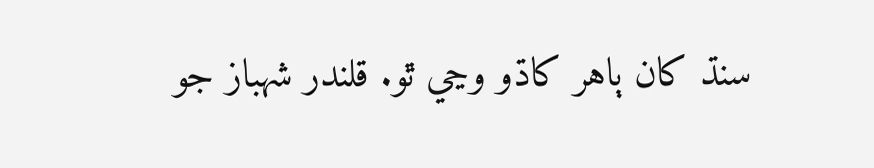سنڌ کان ٻاهر کاڌو وڃي ٿو. قلندر شهباز جو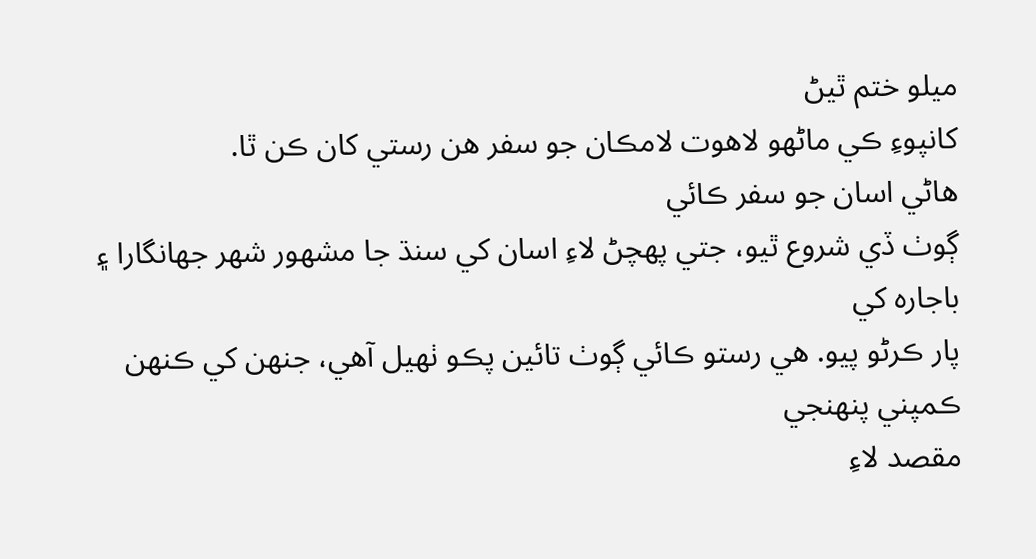ميلو ختم ٿيڻ
کانپوءِ ڪي ماڻهو لاهوت لامڪان جو سفر هن رستي کان ڪن ٿا.
هاڻي اسان جو سفر ڪائي
ڳوٺ ڏي شروع ٿيو، جتي پهچڻ لاءِ اسان کي سنڌ جا مشهور شهر جهانگارا ۽ باجاره کي
پار ڪرڻو پيو. هي رستو ڪائي ڳوٺ تائين پڪو ٺهيل آهي، جنهن کي ڪنهن ڪمپني پنهنجي
مقصد لاءِ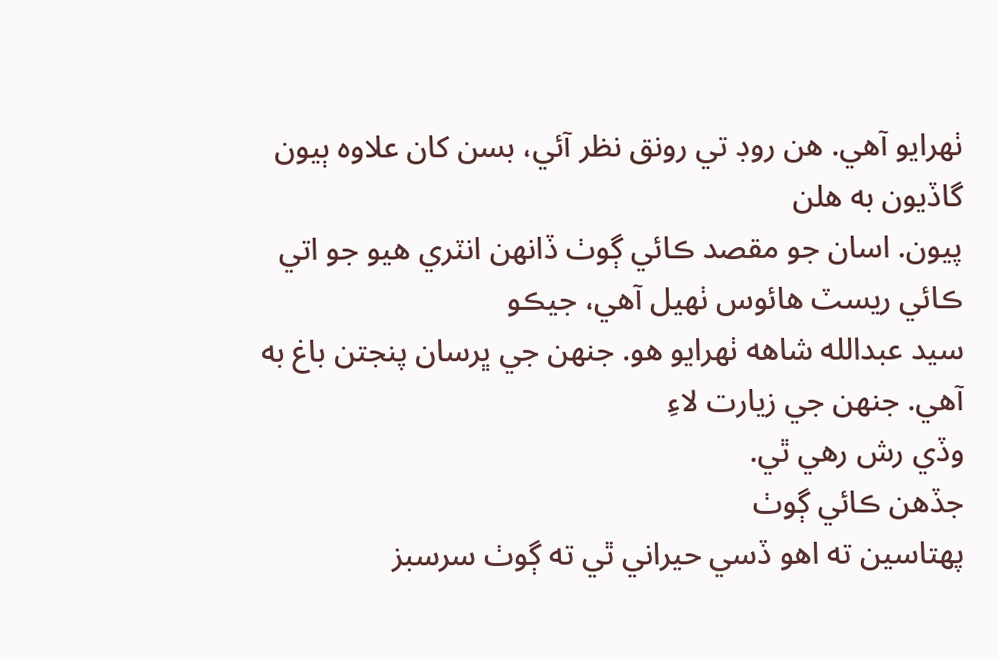ٺهرايو آهي. هن روڊ تي رونق نظر آئي، بسن کان علاوه ٻيون گاڏيون به هلن
پيون. اسان جو مقصد ڪائي ڳوٺ ڏانهن انٽري هيو جو اتي ڪائي ريسٽ هائوس ٺهيل آهي، جيڪو
سيد عبدالله شاهه ٺهرايو هو. جنهن جي ڀرسان پنجتن باغ به آهي. جنهن جي زيارت لاءِ
وڏي رش رهي ٿي.
جڏهن ڪائي ڳوٺ
پهتاسين ته اهو ڏسي حيراني ٿي ته ڳوٺ سرسبز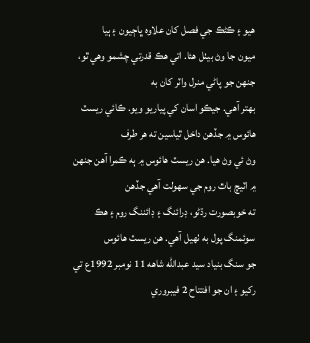هيو ۽ ڪڻڪ جي فصل کان علاوه ڀاڄيون ۽ ٻيا
ميون جا وڻ بيٺل هئا. اتي هڪ قدرتي چشمو وهي ٿو، جنهن جو پاڻي منرل واٽر کان به
بهتر آهي. جيڪو اسان کي پياريو ويو. ڪائي ريسٽ هائوس ۾ جڏهن داخل ٿياسين ته هر طرف
وڻ ئي وڻ هيا. هن ريسٽ هائوس ۾ ٻه ڪمرا آهن جنهن ۾ اٽيچ باٿ روم جي سهولت آهي جڏهن
ته خوبصورت رڌڻو، ڊرائنگ ۽ ڊائننگ روم ۽ هڪ سوئمنگ پول به ٺهيل آهي. هن ريسٽ هائوس
جو سنگ بنياد سيد عبدالله شاهه 11 نومبر 1992ع تي رکيو ۽ ان جو افتتاح 2 فيبروري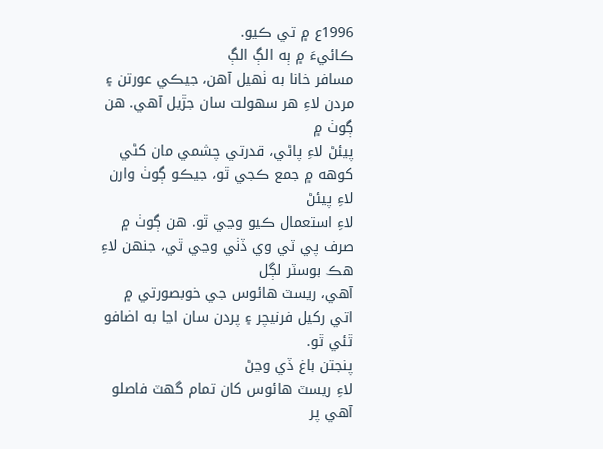1996ع ۾ تي ڪيو.
ڪائيءَ ۾ ٻه الڳ الڳ
مسافر خانا به ٺهيل آهن، جيڪي عورتن ۽ مردن لاءِ هر سهولت سان جڙيل آهي. هن ڳوٺ ۾
پيئڻ لاءِ پاڻي، قدرتي چشمي مان کڻي کوهه ۾ جمع ڪجي ٿو، جيڪو ڳوٺ وارن لاءِ پيئڻ
لاءِ استعمال ڪيو وڃي ٿو. هن ڳوٺ ۾ صرف پي ٽي وي ڏٺي وڃي ٿي، جنهن لاءِ هڪ بوسٽر لڳل
آهي، ريسٽ هائوس جي خوبصورتي ۾ اتي رکيل فرنيچر ۽ پردن سان اڃا به اضافو ٿئي ٿو.
پنجتن باغ ڏي وڃڻ
لاءِ ريسٽ هائوس کان تمام گهٽ فاصلو آهي پر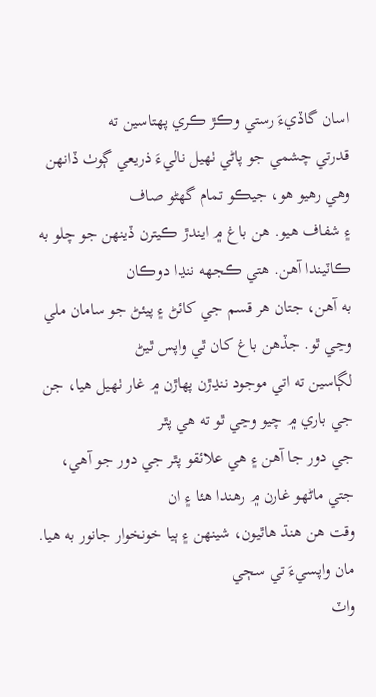اسان گاڏيءَ رستي وڪڙ ڪري پهتاسين ته
قدرتي چشمي جو پاڻي ٺهيل ناليءَ ذريعي ڳوٺ ڏانهن وهي رهيو هو، جيڪو تمام گهڻو صاف
۽ شفاف هيو. هن باغ ۾ ايندڙ ڪيترن ڏينهن جو چلو به ڪاٽيندا آهن. هتي ڪجهه ننڍا دوڪان
به آهن، جتان هر قسم جي کائڻ ۽ پيئڻ جو سامان ملي وڃي ٿو. جڏهن باغ کان ٿي واپس ٿيڻ
لڳاسين ته اتي موجود ننڍڙن پهاڙن ۾ غار ٺهيل هيا، جن جي باري ۾ چيو وڃي ٿو ته هي پٿر
جي دور جا آهن ۽ هي علائقو پٿر جي دور جو آهي، جتي ماڻهو غارن ۾ رهندا هئا ۽ ان
وقت هن هنڌ هاٿيون، شينهن ۽ ٻيا خونخوار جانور به هيا.
مان واپسيءَ تي سڄي
واٽ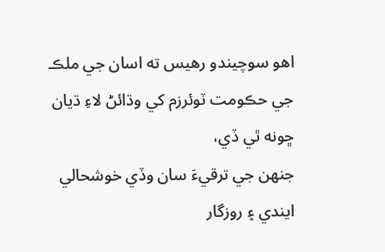اهو سوچيندو رهيس ته اسان جي ملڪ جي حڪومت ٽوئرزم کي وڌائڻ لاءِ ڌيان ڇونه ٿي ڏي،
جنهن جي ترقيءَ سان وڏي خوشحالي ايندي ۽ روزگار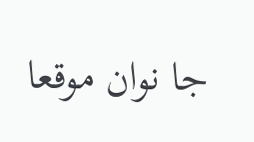جا نوان موقعا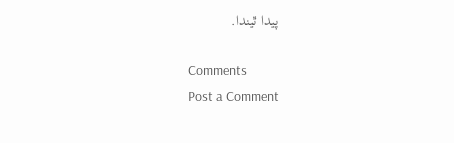پيدا ٿيندا.

Comments
Post a Comment